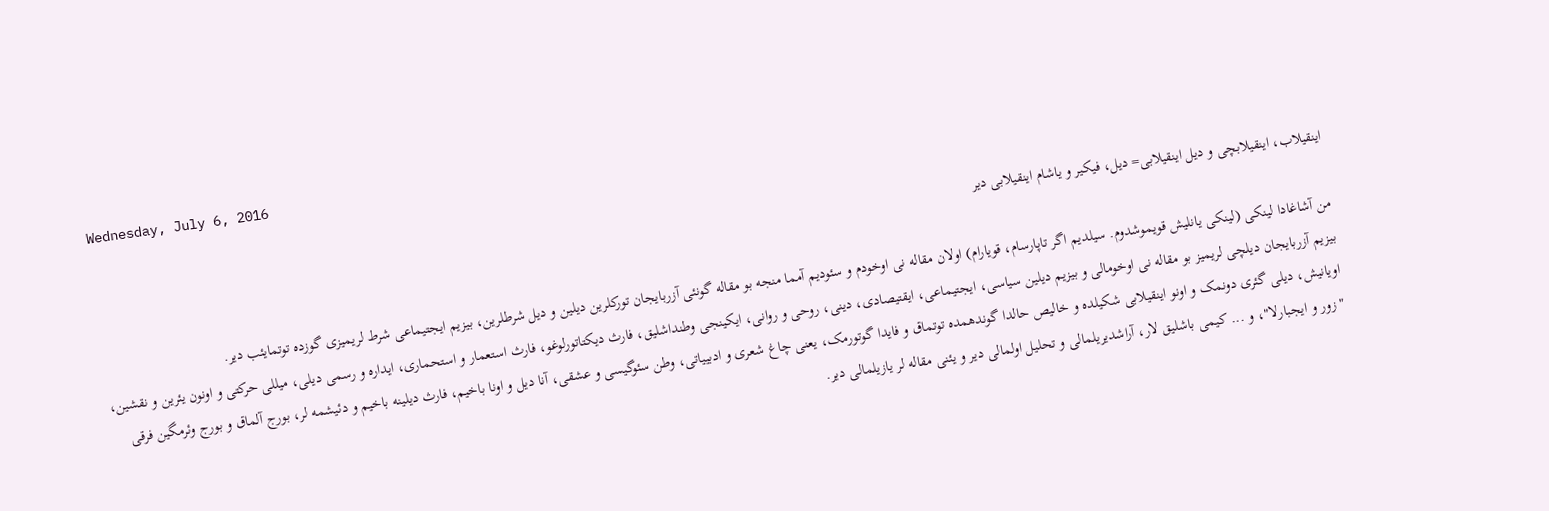Wednesday, July 6, 2016

اینقیلاب، اینقیلابچی و دیل اینقیلابی= دیل، فیکیر و یاشام اینقیلابی دیر

من آشاغادا لینکی (لینکی یانلیش قویموشدوم. سیلدیم اگر تاپارسام، قویارام) اولان مقاله نی اوخودم و سئودیم آمما منجه بو مقاله گونئی آزربایجان تورکلرین دیلین و دیل شرطلرین، بیزیم ایجتیماعی شرط لریمیزی گوزده توتمایئب دیر.
بیزیم آزربایجان دیلچی لریمیز بو مقاله نی اوخومالی و بیزیم دیلین سیاسی، ایجتیماعی، ایقتیصادی، دینی، روحی و روانی، ایکینجی وطنداشلیق، فارث دیکتاتورلوغو، فارث استعمار و استحماری، ایداره و رسمی دیلی، میللی حرکتی و اونون یئرین و نقشین، اویانیش، دیلی گئری دونمک و اونو اینقیلابی شکیلده و خالیص حالدا گوندهمده توتماق و فایدا گوتورمک، یعنی چاغ شعری و ادبییاتی، وطن سئوگیسی و عشقی، آنا دیل و اونا باخیم، فارث دیلینه باخیم و دئیشمه لر، بورج آلماق و بورج وئرمگین فرقی "زور و ایجبارلا"، و ... کیمی باشلیق لار، آراشدیریلمالی و تحلیل اولمالی دیر و یئنی مقاله لر یازیلمالی دیر.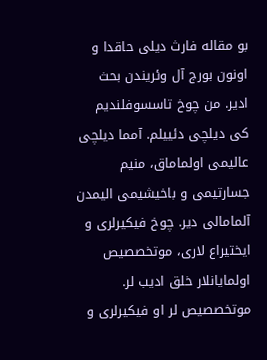بو مقاله فارث دیلی حاقدا و اونون بورج آل وئریندن بحث ادیر. من چوخ تاسسوفلندیم کی دیلچی دئییلم. آمما دیلچی عالیمی اولماماق، منیم جسارتیمی و باخیشیمی الیمدن آلمامالی دیر. چوخ فیکیرلری و ایختیراع لاری، موتخصصیص اولمایانلار خلق ادیب لر. موتخصصیص لر او فیکیرلری و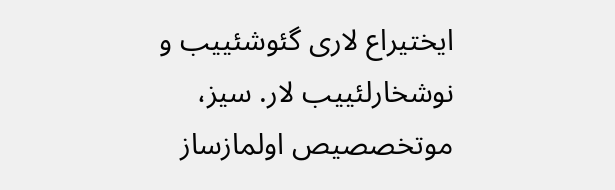ایختیراع لاری گئوشئییب و
نوشخارلئییب لار. سیز، موتخصصیص اولمازساز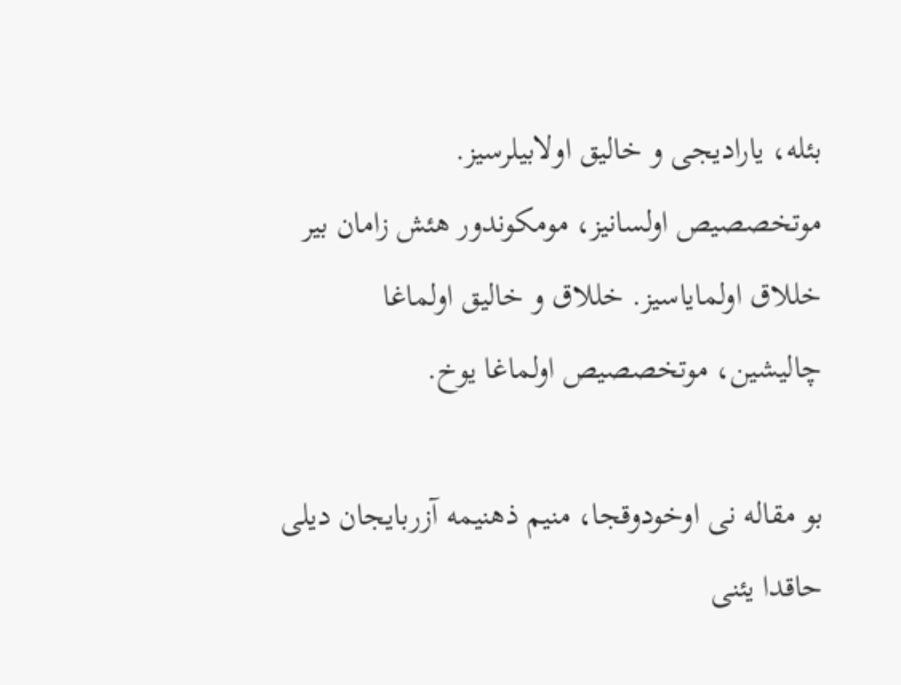بئله، یارادیجی و خالیق اولابیلرسیز.
موتخصصیص اولسانیز، مومکوندور هئش زامان بیر خللاق اولمایاسیز. خللاق و خالیق اولماغا چالیشین، موتخصصیص اولماغا یوخ.

بو مقاله نی اوخودوقجا، منیم ذهنیمه آزربایجان دیلی حاقدا یئنی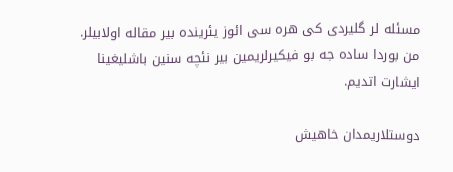مسئله لر گلیردی کی هره سی ائوز یئرینده بیر مقاله اولابیلر. من بوردا ساده جه بو فیکیرلریمین بیر نئچه سنین باشلیغینا ایشارت اتدیم.

دوستلاریمدان خاهیش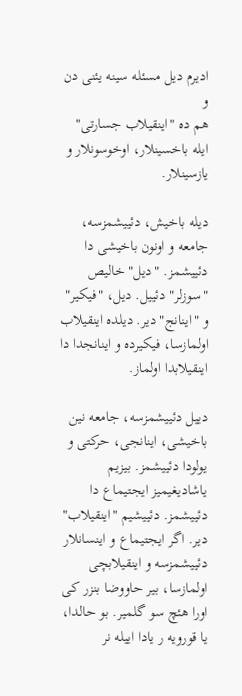ادیرم دیل مسئله سینه یئنی دن و
هم ده "اینقیلاب جسارتی" ایله باخسینلار، اوخوسونلار و یازسینلار.

دیله باخیش، دئییشمزسه، جامعه و اونون باخیشی دا دئییشمز. "دیل" خالیص "سوزلر" دئییل. دیل، "فیکیر" و "اینانج" دیر. دیلده اینقیلاب اولمازسا، فیکیرده و اینانجدا دا اینقیلابدا اولماز.

دییل دئییشمزسه، جامعه نین باخیشی، اینانجی، حرکتی و
یولودا دئییشمز. بیزیم یاشادیغیمیز ایجتیماع دا دئییشمز. دئییشیم "اینقیلاب" دیر. اگر ایجتیماع و اینسانلار دئییشمزسه و اینقیلابچی اولمازسا، بیر حاووضا بنزر کی اورا هئچ سو گلمیر. بو حالدا، یا قورویه ر یادا اییله نر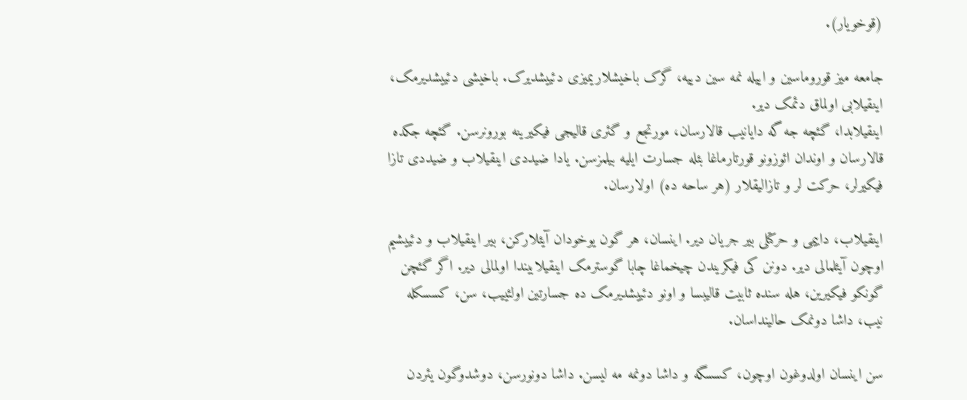(قوخویار).

جامعه میز قوروماسین و اییله نمه سین دییه، گرک باخیشلاریمیزی دئییشدیرک. باخیشی دئییشدیرمک، اینقیلابی اولماق دئمک دیر.
اینقیلابدا، گئچه جه گه دایانیب قالارسان، مورتجع و گئری قالیجی فیکیرینه بورونرسن. گئچه جکده قالارسان و اوندان ائوزونو قورتارماغا بئله جسارت ایلیه بیلمزسن. یادا ضیددی اینقیلاب و ضیددی تازا فیکیرلر، حرکت لر و تازالیقلار (هر ساحه ده) اولارسان.

اینقیلاب، داییمی و حرکتلی بیر جریان دیر. اینسان، هر گون یوخودان آیئلارکن، بیر اینقیلاب و دئییشیم اوچون آیئلمالی دیر. دونن کی فیکریندن چیخماغا چابا گوسترمک اینقیلابیندا اولمالی دیر. اگر گئچن گونکو فیکیرین، هله سنده ثابیت قالیبسا و اونو دئییشدیرمک ده جسارتین اولئییب، سن، کسسکله نیب، داشا دونمک حالینداسان.

سن اینسان اولدوغون اوچون، کسسگه و داشا دونمه مه لیسن. داشا دونورسن، دوشدوگون یئردن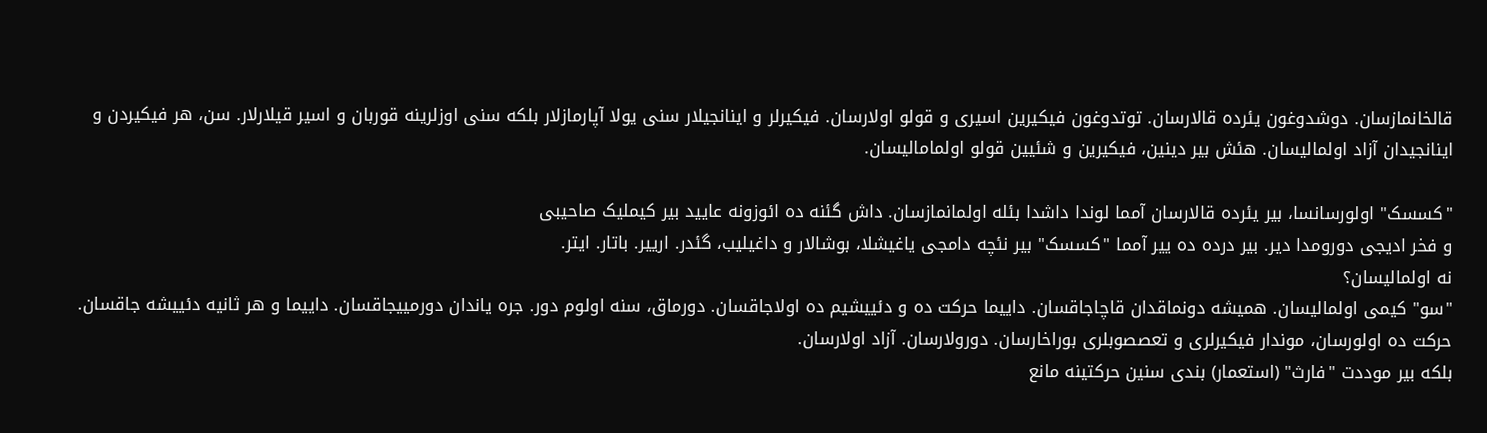قالخانمازسان. دوشدوغون یئرده قالارسان. توتدوغون فیکیرین اسیری و قولو اولارسان. فیکیرلر و اینانجیلار سنی یولا آپارمازلار بلکه سنی اوزلرینه قوربان و اسیر قیلارلار. سن، هر فیکیردن و اینانجیدان آزاد اولمالیسان. هئش بیر دینین، فیکیرین و شئیین قولو اولمامالیسان.

"کسسک" اولورسانسا، بیر یئرده قالارسان آمما لوندا داشدا بئله اولمانمازسان. داش گئنه ده ائوزونه عایید بیر کیملیک صاحیبی
و فخر ادیجی دورومدا دیر. بیر درده ده ییر آمما "کسسک" بیر نئچه دامجی یاغیشلا، بوشالار و داغیلیب، گئدر. ارییر. باتار. ایتر.
نه اولمالیسان؟
"سو" کیمی اولمالیسان. همیشه دونماقدان قاچاجاقسان. داییما حرکت ده و دئییشیم ده اولاجاقسان. دورماق، سنه اولوم دور. جره یاندان دورمییجاقسان. داییما و هر ثانیه دئییشه جاقسان.
حرکت ده اولورسان، موندار فیکیرلری و تعصصوبلری بوراخارسان. دورولارسان. آزاد اولارسان.
بلکه بیر موددت "فارث" (استعمار) بندی سنین حرکتینه مانع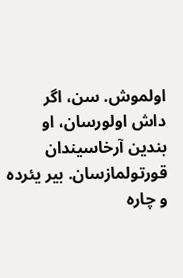اولموش. سن، اگر داش اولورسان، او بندین آرخاسیندان قورتولمازسان. بیر یئرده و چاره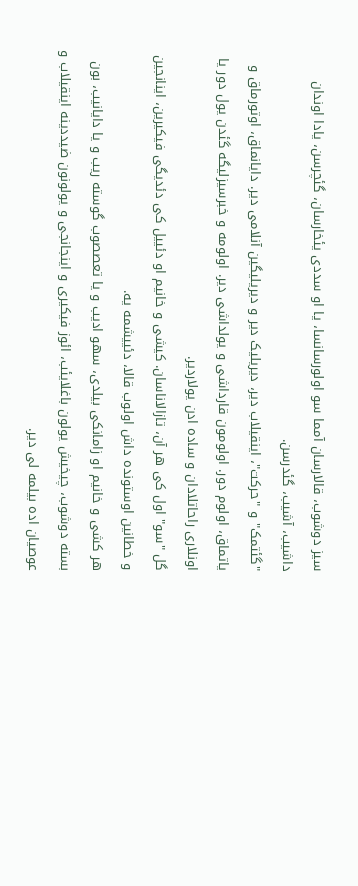سیز دوشوب، قالارسان آمما سو اولورسانسا، یا او سددی یئخارسان، گئچرسن، یادا اوندان داشیب، آشیب، گئدرسن.
"گئتمک" و "حرکت"، اینقیلاب دیر، دیریلیک دیر و دیریلیگین آنلامی دیر. دایانماق، اوتورماق و یاتماق، اولوم دور. اولومون قارداشی و یولداشی دیر. اولومه و خبرسیزلیگه گئدن یول دور یا اونلاری راحاتلادان و ساده ادن یولاردیر.
گل "سو" اول کی هر آن، تازالاناسان. کیشی و خانیم او دئییل کی دئدیگی فیکیرین، اینانجین و خطانین اوستونده داش اولوب قالا، دئییشمه یه.
هر کشی و خانیم او زامانکی بیلدی، سهو ادیب و یا تعصصوب گوسته ریب و یا دایانیب، بون بسته دوشوب، چیخیش یولون باغلایئب، ائوز فیکیری و اینجانجی و یولونون ضیددینه اینقیلاب و عوصیان اده بیلمه لی دیر.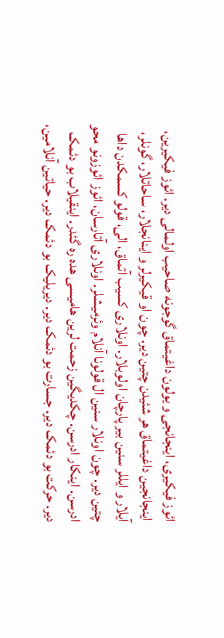ائوز فیکیری، اینجانجی و یولون داغیتماق گوجونه صاحیب اولمالی دیر. ائوز فیکیرین، اینجانجین داغیتماق هر شئیدن چتین دیر. چون او قیکیرلر و اینانجلار، ساحاتلار، گونلر، آیلار و ایللر سنین بیر پارچان اولوبلار. اونلاری کسیب آتماق، الی، قولو کسمکدن داها چتین دیر. چون اونلار سنین ال قولونا آنلام وئرمیشلر. اونلاری آتارسان، ائوز ائوزونو محو ادرسن. اینکار ادرسن. چکدیگین زحمت لرین هامیسی هده ره گئدر. اینقیلاب بو دئمک دیر. حرکت بو دئمک دیر. جسارت بو دئمک دیر. دیریلیک بو دئمک دیر. حیاتین آنلامین،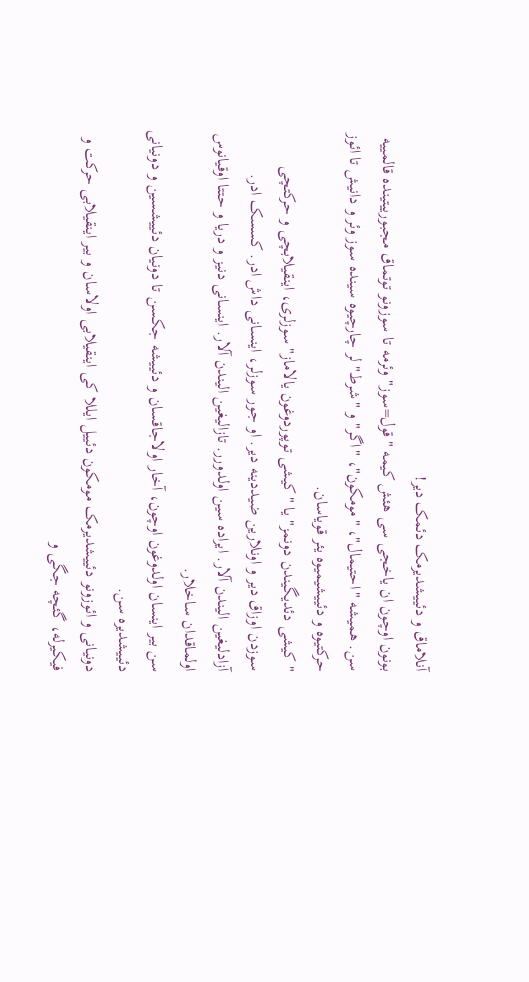آنلاماق و دئییشدیرمک دئمک دیر!
بونون اوچون ان یاخجی سی هئش کیمه "قول=سوز" وئرمه تا سوزونو توتماق مجبورییتینده قالمییه سن. همیشه "احتیمال"، "مومکون"، "اگر" و "شرط" لر چارچیوه سینده سوز وئر و دانیش تا ائوز حرکتیوه و دئییشیمیوه یئر قویاسان.
"کیشی دئدیگیندن دونمز" یا "کیشی توپوردوغون یالاماز" سوزلری، اینقیلابچی و حرکتچی سوزدن اوزاق دیر و اونلارین ضیددینه دیر. او جور سوزلر، اینسانی داش ادر. کسسک ادر. آزادلیغین الیندن آلار. ایراده سین اولدورر. تازالیغین الیندن آلار. اینسانی دنیز و دریا و حتتا اوقیانوس اولماقدان ساخلار.
سن بیر اینسان اولدوغون اوچون، آخار اولاجاقسان و دئییشه جکسن تا دونیان دئییشسین و دونیانی دئییشدیره سن.
دونیانی و ائوزونو دئییشدیرمک مومکون دئییل ایللا کی اینقیلابی اولاسان و بیر اینقیلابی حرکت و فیکیرله، گئچه جگی و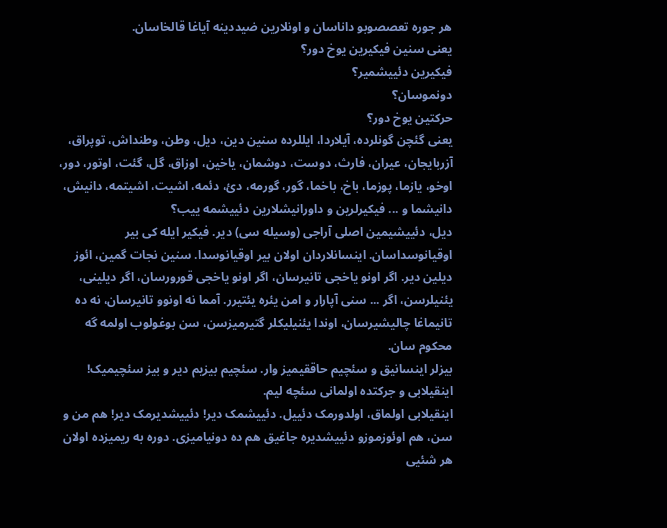هر جوره تعصصوبو داناسان و اونلارین ضیددینه آیاغا قالخاسان.
یعنی سنین فیکیرین یوخ دور؟
فیکیرین دئییشمیر؟
دونموسان؟
حرکتین یوخ دور؟
یعنی گئچن گونلرده، آیلاردا، ایللرده سنین دین، دیل، وطن، وطنداش، توپراق، آزربایجان، عیران، فارث، دوست، دوشمان، یاخین، اوزاق، گل، گئت، اوتور، دور، اوخو، یازما، پوزما، باخ، باخما، گور، گورمه، دئ، دئمه، اشیت، اشیتمه، دانیش، دانیشما و ... فیکیرلرین و داورانیشلارین دئییشمه ییب؟
دیل، دئییشیمین اصلی آراجی (وسیله سی) دیر. فیکیر ایله کی بیر اوقیانوسداسان. اینسانلاردان اولان بیر اوقیانوسدا. سنین نجات گمین، ائوز دیلین دیر. اگر اونو یاخجی تانیرسان، اگر اونو یاخجی قورورسان، اگر دیلینی، یئنیلرسن، اگر ... سنی آپارار و امن یئره یئتیرر. آمما نه اونوو تانیرسان، نه ده تانیماغا چالیشیرسان، اوندا یئنیلیکلر گتیرمیزسن، سن بوغولوب اولمه گه محکوم سان.
بیزلر اینسانیق و سئچیم حاققیمیز وار. سئچیم بیزیم دیر و بیز سئچیمیک!
اینقیلابی و جرکتده اولمانی سئچه لیم.
اینقیلابی اولماق، اولدورمک دئییل. دئییشمک دیر! دئییشدیرمک دیر! هم من و سن، هم اوئوزموزو دئییشدیره جاغیق هم ده دونیامیزی. دوره به ریمیزده اولان هر شئیی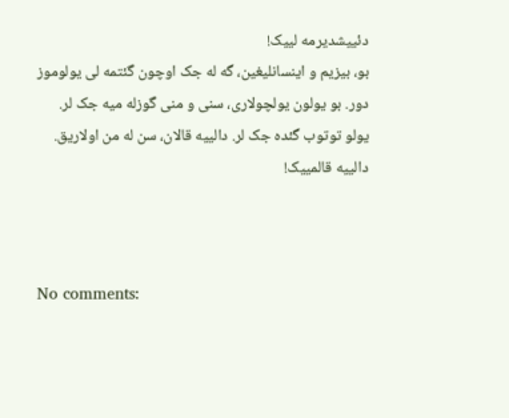دئییشدیرمه لییک!
بو، بیزیم و اینسانلیغین، گه له جک اوچون گئتمه لی یولوموز دور. بو یولون یولچولاری، سنی و منی گوزله میه جک لر. یولو توتوب گئده جک لر. دالییه قالان، سن له من اولاریق.
دالییه قالمییک!



No comments: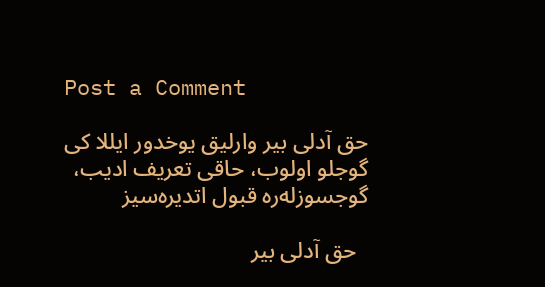Post a Comment

حق آدلی بیر وارلیق یوخدور ایللا کی گوجلو اولوب، حاقی تعریف ادیب، گوجسوزله‌ره قبول اتدیره‌سیز

  حق آدلی بیر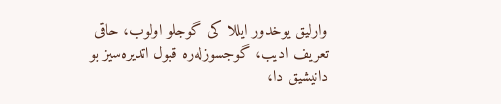وارلیق یوخدور ایللا کی گوجلو اولوب، حاقی تعریف ادیب، گوجسوزله‌ره قبول اتدیره‌سیز بو دانیشیق دا،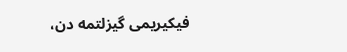فیکیریمی گیزلتمه دن،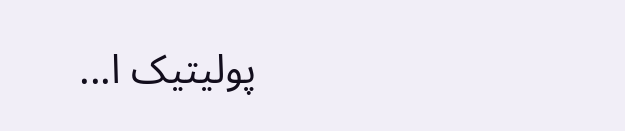پولیتیک ا...